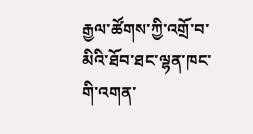རྒྱལ་ཚོགས་ཀྱི་འགྲོ་བ་མིའི་ཐོབ་ཐང་ལྷན་ཁང་གི་འགན་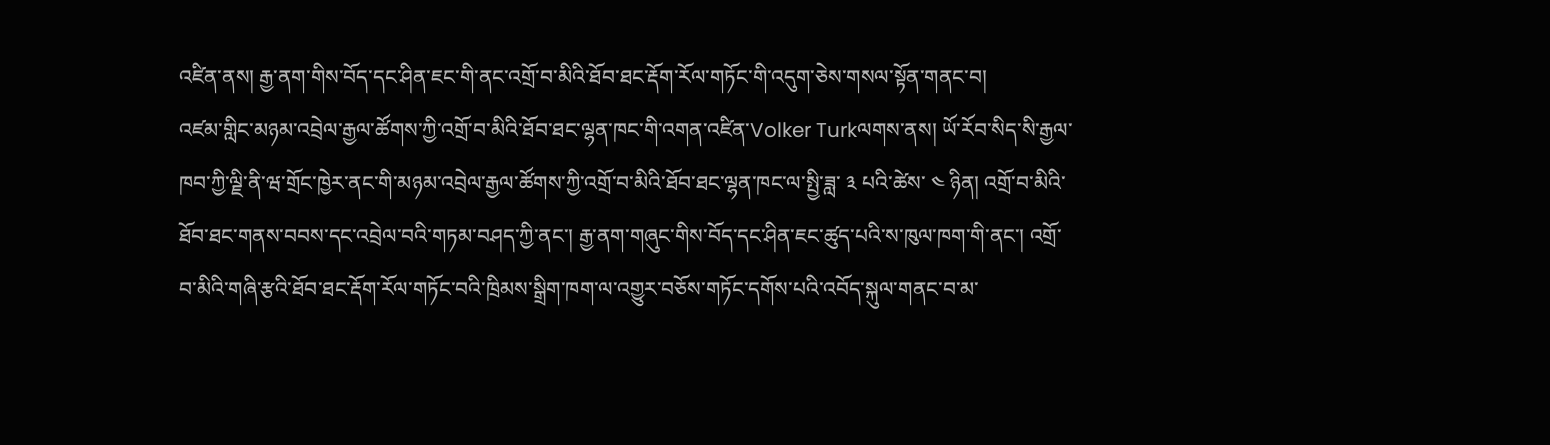འཛིན་ནས། རྒྱ་ནག་གིས་བོད་དང་ཤིན་ཇང་གི་ནང་འགྲོ་བ་མིའི་ཐོབ་ཐང་རྡོག་རོལ་གཏོང་གི་འདུག་ཅེས་གསལ་སྟོན་གནང་བ།
འཛམ་གླིང་མཉམ་འབྲེལ་རྒྱལ་ཚོགས་ཀྱི་འགྲོ་བ་མིའི་ཐོབ་ཐང་ལྷན་ཁང་གི་འགན་འཛིན་Volker Turkལགས་ནས། ཡོ་རོབ་སིད་སི་རྒྱལ་ཁབ་ཀྱི་ལྗི་ནི་ཝ་གྲོང་ཁྱེར་ནང་གི་མཉམ་འབྲེལ་རྒྱལ་ཚོགས་ཀྱི་འགྲོ་བ་མིའི་ཐོབ་ཐང་ལྷན་ཁང་ལ་སྤྱི་ཟླ་ ༣ པའི་ཚེས་ ༤ ཉིན། འགྲོ་བ་མིའི་ཐོབ་ཐང་གནས་བབས་དང་འབྲེལ་བའི་གཏམ་བཤད་ཀྱི་ནང་། རྒྱ་ནག་གཞུང་གིས་བོད་དང་ཤིན་ཇང་ཚུད་པའི་ས་ཁུལ་ཁག་གི་ནང་། འགྲོ་བ་མིའི་གཞི་རྩའི་ཐོབ་ཐང་རྡོག་རོལ་གཏོང་བའི་ཁྲིམས་སྒྲིག་ཁག་ལ་འགྱུར་བཅོས་གཏོང་དགོས་པའི་འབོད་སྐུལ་གནང་བ་མ་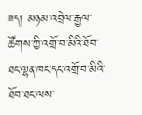ཟད། མཉམ་འབྲེལ་རྒྱལ་ཚོགས་ཀྱི་འགྲོ་བ་མིའི་ཐོབ་ཐང་ལྷན་ཁང་དང་འགྲོ་བ་མིའི་ཐོབ་ཐང་ལས་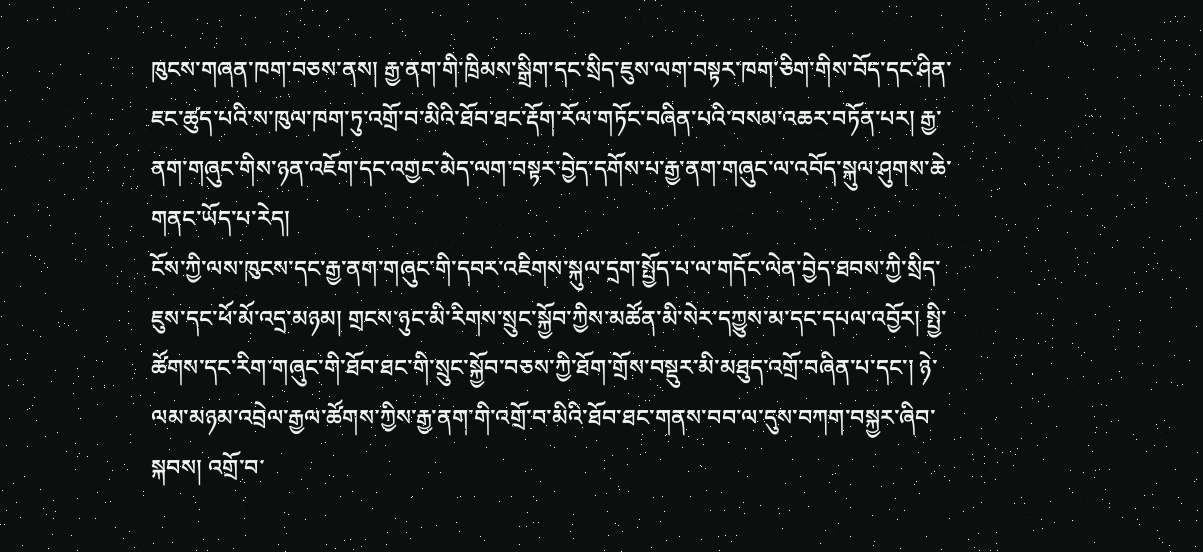ཁུངས་གཞན་ཁག་བཅས་ནས། རྒྱ་ནག་གི་ཁྲིམས་སྒྲིག་དང་སྲིད་ཇུས་ལག་བསྟར་ཁག་ཅིག་གིས་བོད་དང་ཤིན་ཇང་ཚུད་པའི་ས་ཁུལ་ཁག་ཏུ་འགྲོ་བ་མིའི་ཐོབ་ཐང་རྡོག་རོལ་གཏོང་བཞིན་པའི་བསམ་འཆར་བཏོན་པར། རྒྱ་ནག་གཞུང་གིས་ཉན་འཇོག་དང་འགྱང་མེད་ལག་བསྟར་བྱེད་དགོས་པ་རྒྱ་ནག་གཞུང་ལ་འབོད་སྐུལ་ཤུགས་ཆེ་གནང་ཡོད་པ་རེད།
ངོས་ཀྱི་ལས་ཁུངས་དང་རྒྱ་ནག་གཞུང་གི་དབར་འཇིགས་སྐུལ་དྲག་སྤྱོད་པ་ལ་གདོང་ལེན་བྱེད་ཐབས་ཀྱི་སྲིད་ཇུས་དང་ཕོ་མོ་འདྲ་མཉམ། གྲངས་ཉུང་མི་རིགས་སྲུང་སྐྱོབ་ཀྱིས་མཚོན་མི་སེར་དཀྱུས་མ་དང་དཔལ་འབྱོར། སྤྱི་ཚོགས་དང་རིག་གཞུང་གི་ཐོབ་ཐང་གི་སྲུང་སྐྱོབ་བཅས་ཀྱི་ཐོག་གྲོས་བསྡུར་མི་མཐུད་འགྲོ་བཞིན་པ་དང་། ཉེ་ལམ་མཉམ་འབྲེལ་རྒྱལ་ཚོགས་ཀྱིས་རྒྱ་ནག་གི་འགྲོ་བ་མིའི་ཐོབ་ཐང་གནས་བབ་ལ་དུས་བཀག་བསྐྱར་ཞིབ་སྐབས། འགྲོ་བ་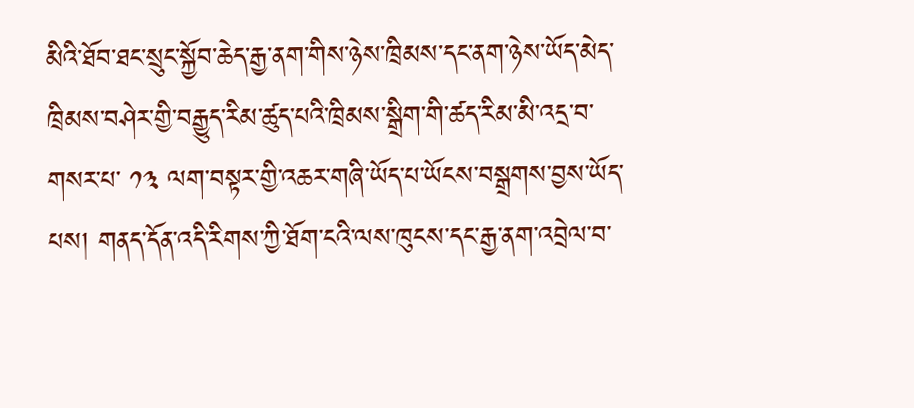མིའི་ཐོབ་ཐང་སྲུང་སྐྱོབ་ཆེད་རྒྱ་ནག་གིས་ཉེས་ཁྲིམས་དང་ནག་ཉེས་ཡོད་མེད་ཁྲིམས་བཤེར་གྱི་བརྒྱུད་རིམ་ཚུད་པའི་ཁྲིམས་སྒྲིག་གི་ཚད་རིམ་མི་འདྲ་བ་གསར་པ་ ༡༣ ལག་བསྟར་གྱི་འཆར་གཞི་ཡོད་པ་ཡོངས་བསྒྲགས་བྱས་ཡོད་པས། གནད་དོན་འདི་རིགས་ཀྱི་ཐོག་ངའི་ལས་ཁུངས་དང་རྒྱ་ནག་འབྲེལ་བ་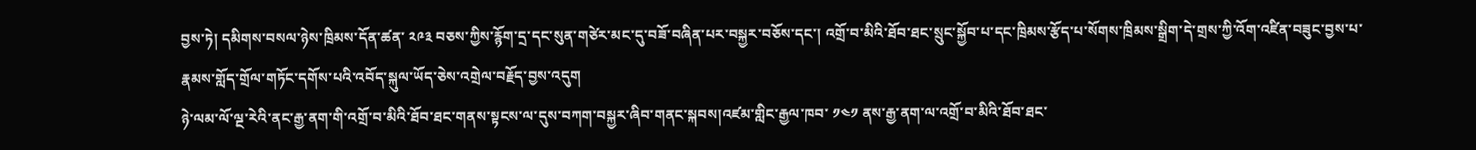བྱས་ཏེ། དམིགས་བསལ་ཉེས་ཁྲིམས་དོན་ཚན་ ༢༩༣ བཅས་ཀྱིས་རྙོག་དྲ་དང་སུན་གཙེར་མང་དུ་བཟོ་བཞིན་པར་བསྐྱར་བཅོས་དང་། འགྲོ་བ་མིའི་ཐོབ་ཐང་སྲུང་སྐྱོབ་པ་དང་ཁྲིམས་རྩོད་པ་སོགས་ཁྲིམས་སྒྲིག་དེ་གྲས་ཀྱི་འོག་འཛིན་བཟུང་བྱས་པ་རྣམས་གློད་གྲོལ་གཏོང་དགོས་པའི་འབོད་སྐུལ་ཡོད་ཅེས་འགྲེལ་བརྗོད་བྱས་འདུག
ཉེ་ལམ་ལོ་ལྔ་རེའི་ནང་རྒྱ་ནག་གི་འགྲོ་བ་མིའི་ཐོབ་ཐང་གནས་སྟངས་ལ་དུས་བཀག་བསྐྱར་ཞིབ་གནང་སྐབས།འཛམ་གླིང་རྒྱལ་ཁབ་ ༡༤༡ ནས་རྒྱ་ནག་ལ་འགྲོ་བ་མིའི་ཐོབ་ཐང་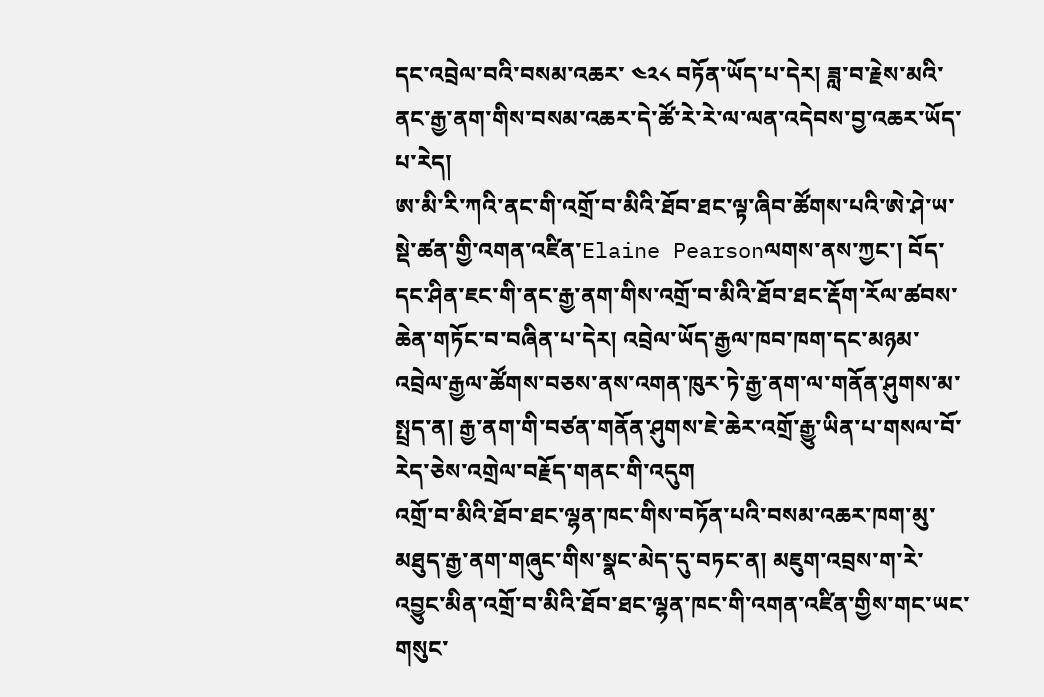དང་འབྲེལ་བའི་བསམ་འཆར་ ༤༢༨ བཏོན་ཡོད་པ་དེར། ཟླ་བ་རྗེས་མའི་ནང་རྒྱ་ནག་གིས་བསམ་འཆར་དེ་ཚོ་རེ་རེ་ལ་ལན་འདེབས་བྱ་འཆར་ཡོད་པ་རེད།
ཨ་མི་རི་ཀའི་ནང་གི་འགྲོ་བ་མིའི་ཐོབ་ཐང་ལྟ་ཞིབ་ཚོགས་པའི་ཨེ་ཤེ་ཡ་སྡེ་ཚན་གྱི་འགན་འཛིན་Elaine Pearsonལགས་ནས་ཀྱང་། བོད་དང་ཤིན་ཇང་གི་ནང་རྒྱ་ནག་གིས་འགྲོ་བ་མིའི་ཐོབ་ཐང་རྡོག་རོལ་ཚབས་ཆེན་གཏོང་བ་བཞིན་པ་དེར། འབྲེལ་ཡོད་རྒྱལ་ཁབ་ཁག་དང་མཉམ་འབྲེལ་རྒྱལ་ཚོགས་བཅས་ནས་འགན་ཁུར་ཏེ་རྒྱ་ནག་ལ་གནོན་ཤུགས་མ་སྤྲད་ན། རྒྱ་ནག་གི་བཙན་གནོན་ཤུགས་ཇེ་ཆེར་འགྲོ་རྒྱུ་ཡིན་པ་གསལ་བོ་རེད་ཅེས་འགྲེལ་བརྗོད་གནང་གི་འདུག
འགྲོ་བ་མིའི་ཐོབ་ཐང་ལྷན་ཁང་གིས་བཏོན་པའི་བསམ་འཆར་ཁག་མུ་མཐུད་རྒྱ་ནག་གཞུང་གིས་སྣང་མེད་དུ་བཏང་ན། མཇུག་འབྲས་ག་རེ་འབྱུང་མིན་འགྲོ་བ་མིའི་ཐོབ་ཐང་ལྷན་ཁང་གི་འགན་འཛིན་གྱིས་གང་ཡང་གསུང་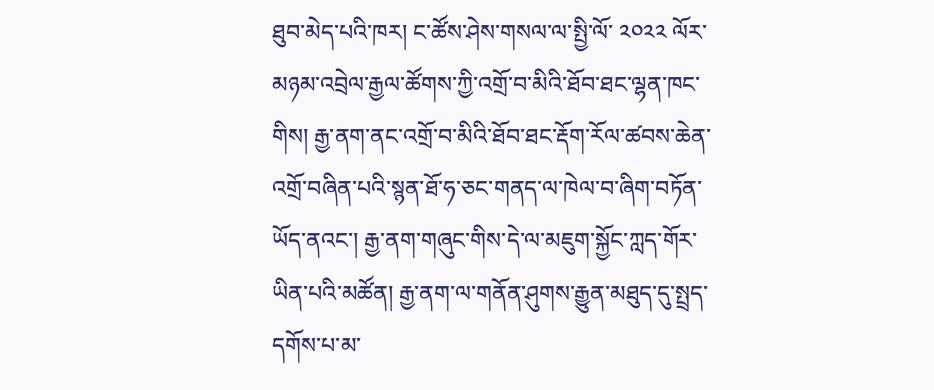ཐུབ་མེད་པའི་ཁར། ང་ཚོས་ཤེས་གསལ་ལ་སྤྱི་ལོ་ ༢༠༢༢ ལོར་མཉམ་འབྲེལ་རྒྱལ་ཚོགས་ཀྱི་འགྲོ་བ་མིའི་ཐོབ་ཐང་ལྷན་ཁང་གིས། རྒྱ་ནག་ནང་འགྲོ་བ་མིའི་ཐོབ་ཐང་རྡོག་རོལ་ཚབས་ཆེན་འགྲོ་བཞིན་པའི་སྙན་ཐོ་ཧ་ཅང་གནད་ལ་ཁེལ་བ་ཞིག་བཏོན་ཡོད་ནའང་། རྒྱ་ནག་གཞུང་གིས་དེ་ལ་མཇུག་སྐྱོང་ཀླད་གོར་ཡིན་པའི་མཚོན། རྒྱ་ནག་ལ་གནོན་ཤུགས་རྒྱུན་མཐུད་དུ་སྤྲད་དགོས་པ་མ་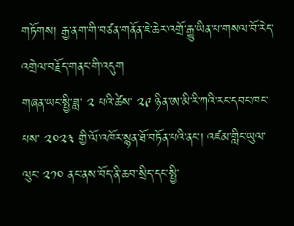གཏོགས། རྒྱ་ནག་གི་བཙན་གནོན་ཇེ་ཆེར་འགྲོ་རྒྱུ་ཡིན་པ་གསལ་བོ་རེད་འགྲེལ་བརྗོད་གནང་གི་འདུག
གཞན་ཡང་སྤྱི་ཟླ་ ༢ པའི་ཚེས་ ༢༩ ཉིན་ཨ་མི་རི་ཀའི་རང་དབང་ཁང་པས་ ༢༠༢༣ གྱི་ལོ་འཁོར་སྙན་ཐོ་བཏོན་པའི་ནང་། འཛམ་གླིང་ཡུལ་ལུང་ ༢༡༠ ནང་ནས་བོད་ནི་ཆབ་སྲིད་དང་སྤྱི་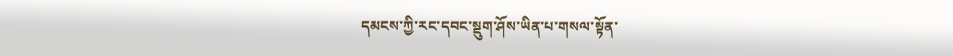དམངས་ཀྱི་རང་དབང་སྡུག་ཤོས་ཡིན་པ་གསལ་སྟོན་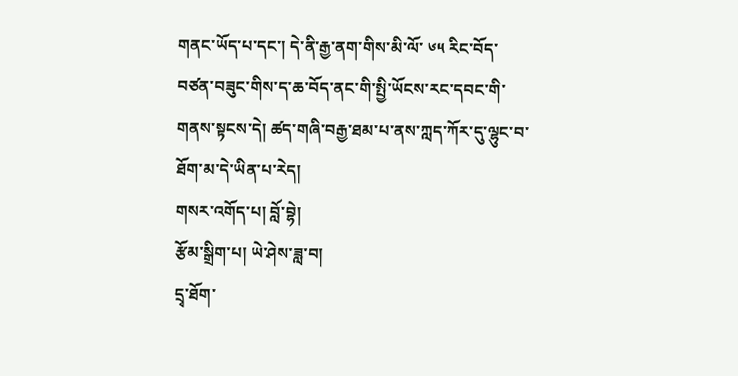གནང་ཡོད་པ་དང་། དེ་ནི་རྒྱ་ནག་གིས་མི་ལོ་ ༦༥ རིང་བོད་བཙན་བཟུང་གིས་ད་ཆ་བོད་ནང་གི་སྤྱི་ཡོངས་རང་དབང་གི་གནས་སྟངས་དེ། ཚད་གཞི་བརྒྱ་ཐམ་པ་ནས་ཀླད་ཀོར་དུ་ལྷུང་བ་ཐོག་མ་དེ་ཡིན་པ་རེད།
གསར་འགོད་པ། བློ་བྷེ།
རྩོམ་སྒྲིག་པ། ཡེ་ཤེས་ཟླ་བ།
དྲྭ་ཐོག་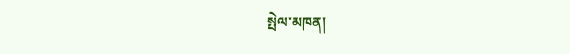སྤེལ་མཁན།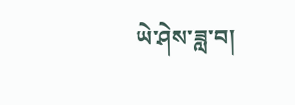ཡེ་ཤེས་ཟླ་བ།